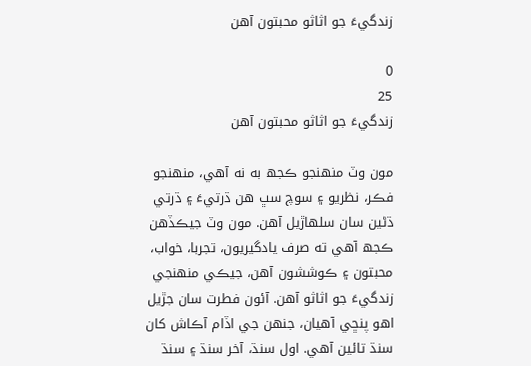زندگيءَ جو اثاثو محبتون آهن

0
25
زندگيءَ جو اثاثو محبتون آهن

مون وٽ منهنجو ڪجھ به نه آهي، منهنجو فڪر، نظريو ۽ سوچ سڀ هن ڌرتيءَ ۽ ڌرتي ڌڻين سان سلهاڙيل آهن. مون وٽ جيڪڏهن ڪجھ آهي ته صرف يادگيريون، تجربا، خواب، محبتون ۽ ڪوششون آهن، جيڪي منهنجي زندگيءَ جو اثاثو آهن. آئون فطرت سان جڙيل اهو پنڇي آهيان، جنهن جي اڏام آڪاش کان سنڌ تائين آهي. اول سنڌ، آخر سنڌ ۽ سنڌ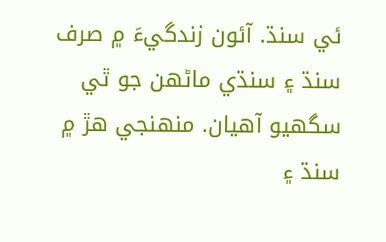ئي سنڌ. آئون زندگيءَ ۾ صرف سنڌ ۽ سنڌي ماڻهن جو ٿي سگھيو آهيان. منهنجي هڙ ۾ سنڌ ۽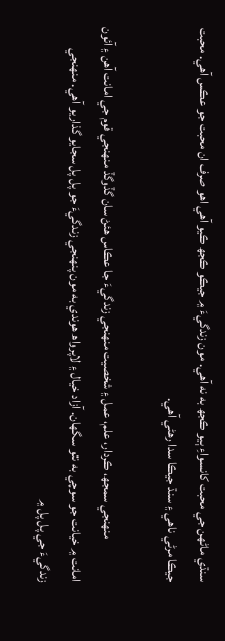سنڌي ماڻهن جي محبت کانسواءِ ٻيو ڪجھ به نه آهي. مون زندگيءَ ۾ جيڪو ڪجھ ڪيو آهي اهو صرف ان محبت جو عڪس آهي. محبت جيڪا مرڻي ناهي ۽ سنڌ جيڪا سدا رهڻي آهي.

                 منهنجي سمجھ، ڪردار، علم، عمل ۽ شخصيت منهنجي زندگيءَ جا عڪاس هئڻ سان گڏوگڏ منهنجي قوم جي امانت آهن ۽ آئون امانت ۾ خيانت جو سوچي به نٿو سگھان. آزاد خيال ۽ لاپرواھ هوندي به مون پنهنجي زندگيءَ جو پل پل سجايو گذاريو آهي. منهنجي زندگيءَ جي پل پل ۾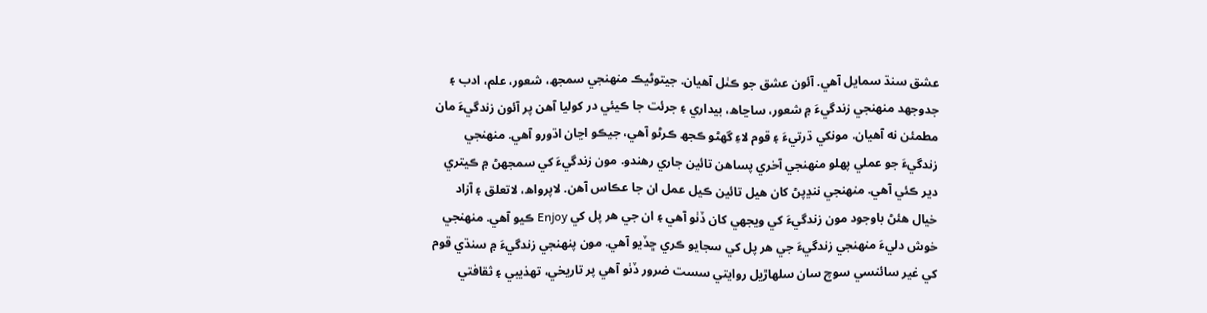عشق سنڌ سمايل آهي. آئون عشق جو ڪٺل آهيان. جيتوڻيڪ منهنجي سمجھ، شعور، علم، ادب ۽ جدوجهد منهنجي زندگيءَ ۾ شعور، ساڃاھ، بيداري ۽ جرئت جا ڪيئي در کوليا آهن پر آئون زندگيءَ مان مطمئن نه آهيان. مونکي ڌرتيءَ ۽ قوم لاءِ گھڻو ڪجھ ڪرڻو آهي، جيڪو اڃان اڌورو آهي. منهنجي زندگيءَ جو عملي پهلو منهنجي آخري پساھن تائين جاري رهندو. مون زندگيءَ کي سمجھڻ ۾ ڪيتري دير ڪئي آهي. منهنجي ننڍپڻ کان هيل تائين ڪيل عمل ان جا عڪاس آهن. لاپرواھ، لاتعلق ۽ آزاد خيال هئڻ باوجود مون زندگيءَ کي ويجھي کان ڏٺو آهي ۽ ان جي هر پل کي Enjoy ڪيو آهي. منهنجي خوش دليءَ منهنجي زندگيءَ جي هر پل کي سجايو ڪري ڇڏيو آهي. مون پنهنجي زندگيءَ ۾ سنڌي قوم کي غير سائنسي سوچ سان سلهاڙيل روايتي سست ضرور ڏٺو آهي پر تاريخي، تهذيبي ۽ ثقافتي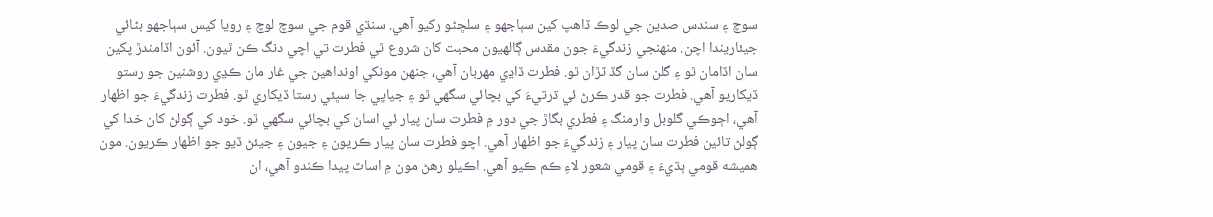سوچ ۽ سندس صدين جي لوڪ ڏاهپ کين سٻاجھو ۽ سلڇڻو رکيو آهي. سنڌي قوم جي سوچ لوچ ۽ رويا کيس سٻاجھو بڻائي جيئاريندا اچن. منهنجي زندگيءَ جون مقدس ڳالهيون محبت کان شروع ٿي فطرت تي اچي دنگ ڪن ٿيون. آئون اڏامندڙ پکين سان اڏامان ٿو ۽ گلن سان گڏ ٽڙان ٿو. فطرت ڏاڍي مهربان آهي، جنهن مونکي اونداهين جي غار مان ڪڍي روشنين جو رستو ڏيکاريو آهي. فطرت جو قدر ڪرڻ ئي ڌرتيءَ کي بچائي سگھي ٿو ۽ جياپي جا سڀئي رستا ڏيکاري ٿو. فطرت زندگيءَ جو اظهار آهي، اڄوڪي گلوبل وارمنگ ۽ فطري بگاڙ جي دور ۾ فطرت سان پيار ئي اسان کي بچائي سگھي ٿو. خود کي ڳولڻ کان خدا کي ڳولڻ تائين فطرت سان پيار ۽ زندگيءَ جو اظهار آهي. اچو فطرت سان پيار ڪريون ۽ جيون ۽ جيئڻ ڏيو جو اظهار ڪريون. مون هميشه قومي ٻڌيءَ ۽ قومي شعور لاءِ ڪم ڪيو آهي. اڪيلو رهڻ مون ۾ اساٽ پيدا ڪندو آهي، ان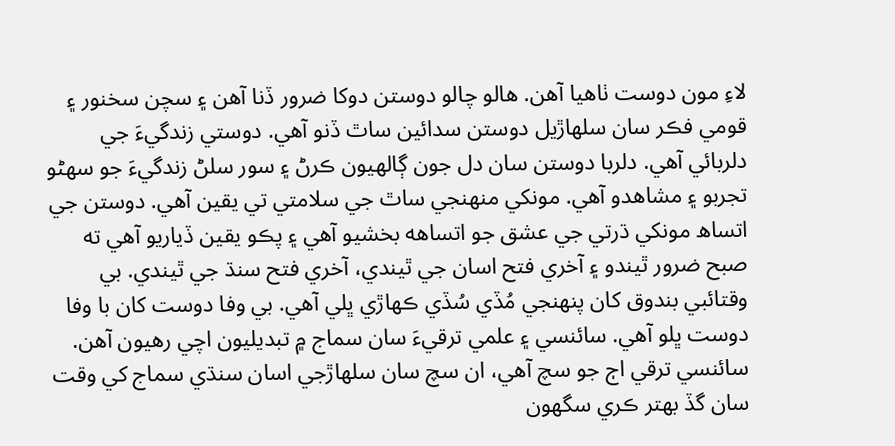لاءِ مون دوست ٺاهيا آهن. هالو چالو دوستن دوکا ضرور ڏنا آهن ۽ سچن سخنور ۽ قومي فڪر سان سلهاڙيل دوستن سدائين ساٿ ڏنو آهي. دوستي زندگيءَ جي دلربائي آهي. دلربا دوستن سان دل جون ڳالهيون ڪرڻ ۽ سور سلڻ زندگيءَ جو سهڻو تجربو ۽ مشاهدو آهي. مونکي منهنجي ساٿ جي سلامتي تي يقين آهي. دوستن جي اتساھ مونکي ڌرتي جي عشق جو اتساهه بخشيو آهي ۽ پڪو يقين ڏياريو آهي ته صبح ضرور ٿيندو ۽ آخري فتح اسان جي ٿيندي، آخري فتح سنڌ جي ٿيندي. بي وقتائبي بندوق کان پنهنجي مُڏي سُڏي ڪهاڙي ڀلي آهي. بي وفا دوست کان با وفا دوست ڀلو آهي. سائنسي ۽ علمي ترقيءَ سان سماج ۾ تبديليون اچي رهيون آهن. سائنسي ترقي اڄ جو سچ آهي، ان سچ سان سلهاڙجي اسان سنڌي سماج کي وقت سان گڏ بهتر ڪري سگھون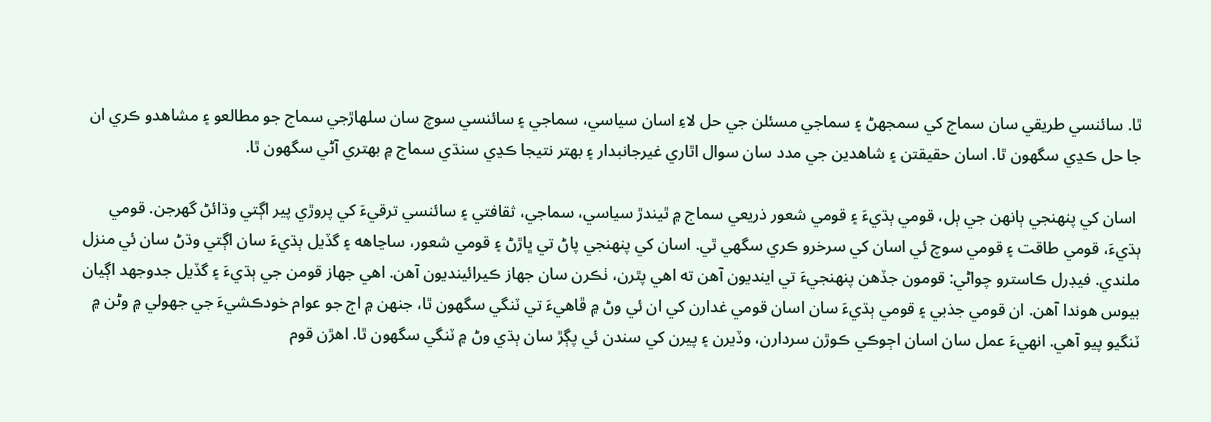ٿا. سائنسي طريقي سان سماج کي سمجھڻ ۽ سماجي مسئلن جي حل لاءِ اسان سياسي، سماجي ۽ سائنسي سوچ سان سلھاڙجي سماج جو مطالعو ۽ مشاهدو ڪري ان جا حل ڪڍي سگھون ٿا. اسان حقيقتن ۽ شاهدين جي مدد سان سوال اٿاري غيرجانبدار ۽ بهتر نتيجا ڪڍي سنڌي سماج ۾ بهتري آڻي سگھون ٿا.

 اسان کي پنهنجي ٻانهن جي ٻل، قومي ٻڌيءَ ۽ قومي شعور ذريعي سماج ۾ ٿيندڙ سياسي، سماجي، ثقافتي ۽ سائنسي ترقيءَ کي پروڙي پير اڳتي وڌائڻ گھرجن. قومي ٻڌيءَ، قومي طاقت ۽ قومي سوچ ئي اسان کي سرخرو ڪري سگھي ٿي. اسان کي پنهنجي پاڻ تي ڀاڙڻ ۽ قومي شعور، ساڃاهه ۽ گڏيل ٻڌيءَ سان اڳتي وڌڻ سان ئي منزل ملندي. فيڊرل ڪاسترو چواڻي: قومون جڏهن پنهنجيءَ تي اينديون آهن ته اهي پٿرن، ٺڪرن سان جهاز ڪيرائينديون آهن. اھي جھاز قومن جي ٻڌيءَ ۽ گڏيل جدوجهد اڳيان بيوس هوندا آهن. ان قومي جذبي ۽ قومي ٻڌيءَ سان اسان قومي غدارن کي ان ئي وڻ ۾ ڦاهيءَ تي ٽنگي سگھون ٿا، جنهن ۾ اڄ جو عوام خودڪشيءَ جي جھولي ۾ وڻن ۾ ٽنگيو پيو آهي. انهيءَ عمل سان اسان اڄوڪي ڪوڙن سردارن، وڏيرن ۽ پيرن کي سندن ئي پڳڙ سان ٻڌي وڻ ۾ ٽنگي سگھون ٿا. اهڙن قوم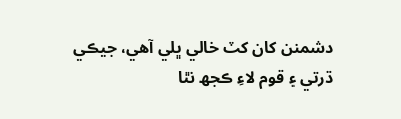دشمنن کان کٽ خالي ڀلي آهي، جيڪي ڌرتي ۽ قوم لاءِ ڪجھ نٿا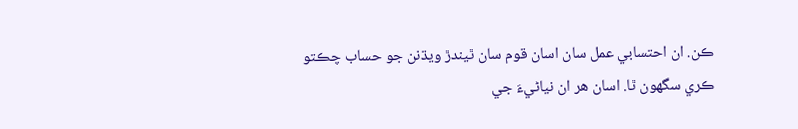ڪن. ان احتسابي عمل سان اسان قوم سان ٿيندڙ ويڌنن جو حساب چڪتو ڪري سگھون ٿا. اسان هر ان نياڻيءَ جي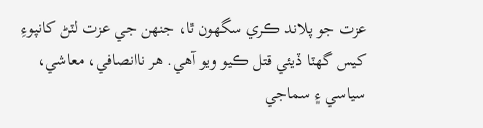عزت جو پلاند ڪري سگھون ٿا، جنهن جي عزت لٽڻ کانپوءِ کيس گھٽا ڏيئي قتل ڪيو ويو آهي. هر ناانصافي، معاشي، سياسي ۽ سماجي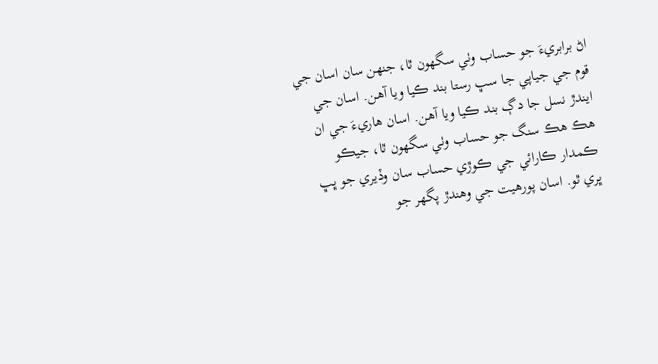اڻ برابريءَ جو حساب وٺي سگھون ٿا، جنهن سان اسان جي قوم جي جياپي جا سڀ رستا بند ڪيا ويا آهن. اسان جي ايندڙ نسل جا دڳ بند ڪيا ويا آهن. اسان هاريءَ جي ان هڪ هڪ سنگ جو حساب وٺي سگھون ٿا، جيڪو ڪمدار ڪارائي جي ڪوڙي حساب سان وڏيري جو ڀڀ ڀري ٿو. اسان پورهيت جي وهندڙ پگھر جو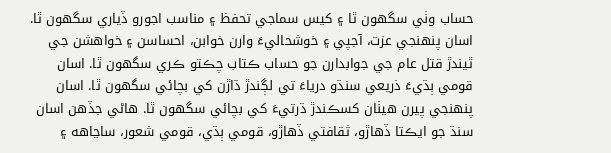حساب وٺي سگھون ٿا ۽ کيس سماجي تحفظ ۽ مناسب اجورو ڏياري سگھون ٿا. اسان پنهنجي عزت، آجپي ۽ خوشحاليءَ وارن خوابن، احساسن ۽ خواهشن جي ٿيندڙ قتل عام جي جوابدارن جو حساب ڪتاب چڪتو ڪري سگھون ٿا. اسان قومي ٻڌيءَ ذريعي سنڌو درياءَ تي لڳندڙ ڌاڙن کي بچائي سگھون ٿا. اسان پنهنجي پيرن هيٺان کسڪندڙ ڌرتيءَ کي بچائي سگھون ٿا. ھاڻي جڏهن اسان سنڌ جو ايڪتا ڏھاڙو، ثقافتي ڏهاڙو، قومي ٻڌي، قومي شعور، ساڃاهه ۽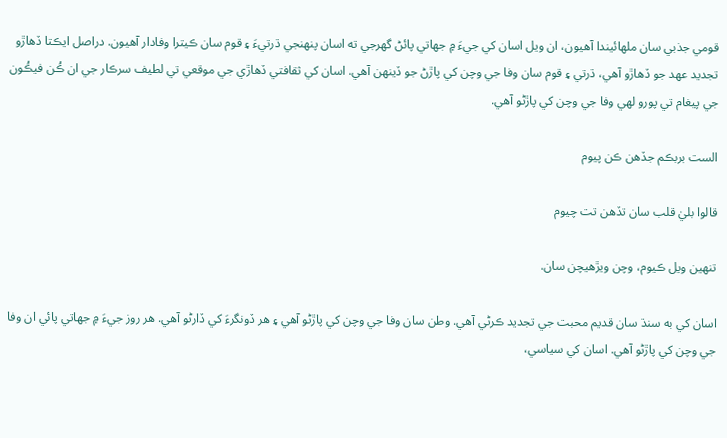قومي جذبي سان ملهائيندا آهيون، ان ويل اسان کي جيءَ ۾ جھاتي پائڻ گھرجي ته اسان پنهنجي ڌرتيءَ ۽ قوم سان ڪيترا وفادار آهيون. دراصل ايڪتا ڏهاڙو تجديد عهد جو ڏهاڙو آهي، ڌرتي ۽ قوم سان وفا جي وچن کي پاڙڻ جو ڏينهن آهي. اسان کي ثقافتي ڏهاڙي جي موقعي تي لطيف سرڪار جي ان ڪُن فيڪُون جي پيغام تي پورو لهي وفا جي وچن کي پاڙڻو آهي.

الست بربڪم جڏهن ڪن پيوم

قالوا بليٰ قلب سان تڏهن تت چيوم

تنهين ويل ڪيوم، وچن ويڙهيچن سان.

اسان کي به سنڌ سان قديم محبت جي تجديد ڪرڻي آهي. وطن سان وفا جي وچن کي پاڙڻو آهي ۽ هر ڏونگرءَ کي ڏارڻو آهي. هر روز جيءَ ۾ جھاتي پائي ان وفا جي وچن کي پاڙڻو آهي. اسان کي سياسي،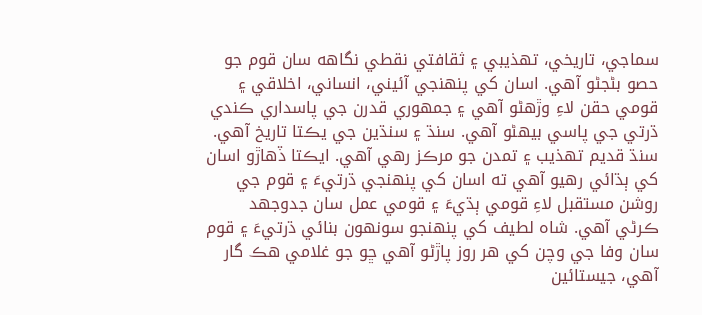سماجي، تاريخي، تهذيبي ۽ ثقافتي نقطي نگاهه سان قوم جو حصو بڻجڻو آهي. اسان کي پنهنجي آئيني، انساني، اخلاقي ۽ قومي حقن لاءِ وڙهڻو آهي ۽ جمهوري قدرن جي پاسداري ڪندي ڌرتي جي پاسي بيهڻو آهي. سنڌ ۽ سنڌين جي يڪتا تاريخ آهي. سنڌ قديم تهذيب ۽ تمدن جو مرڪز رهي آهي. ايڪتا ڏهاڙو اسان کي ٻڌائي رهيو آهي ته اسان کي پنهنجي ڌرتيءَ ۽ قوم جي روشن مستقبل لاءِ قومي ٻڌيءَ ۽ قومي عمل سان جدوجهد ڪرڻي آهي. شاه لطيف کي پنهنجو سونهون بنائي ڌرتيءَ ۽ قوم سان وفا جي وچن کي هر روز پاڙڻو آهي ڇو جو غلامي هڪ گار آهي، جيستائين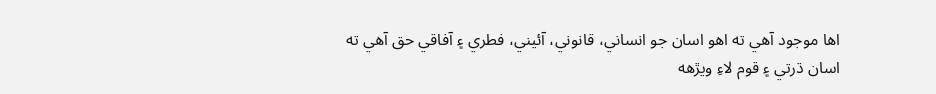اها موجود آهي ته اهو اسان جو انساني، قانوني، آئيني، فطري ۽ آفاقي حق آهي ته اسان ڌرتي ۽ قوم لاءِ ويڙهه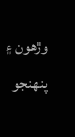وڙهون ۽ پنهنجو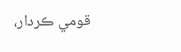قومي ڪردار،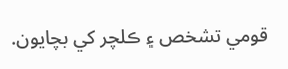قومي تشخص ۽ ڪلچر کي بچايون.